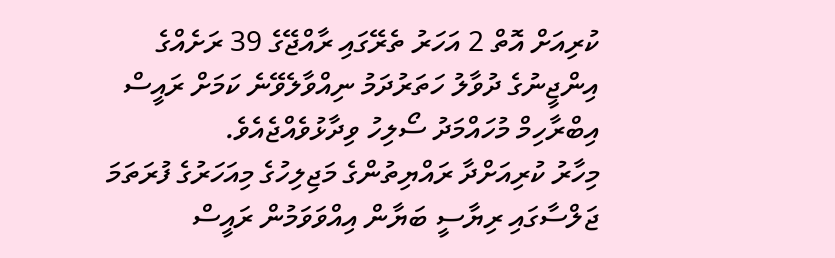ކުރިއަށް އޮތް 2 އަހަރު ތެރޭގައި ރާއްޖޭގެ 39 ރަށެއްގެ އިންޖީނުގެ ދުވާލު ހަތަރުދަމު ނިއްވާލެވޭނެ ކަމަށް ރައީސް އިބްރާހިމް މުހައްމަދު ސޯލިހު ވިދާޅުވެއްޖެއެވެ.
މިހާރު ކުރިއަށްދާ ރައްޔިތުންގެ މަޖިލިހުގެ މިއަހަރުގެ ފުރަތަމަ ޖަލްސާގައި ރިޔާސީ ބަޔާން އިއްވަވަމުން ރައީސް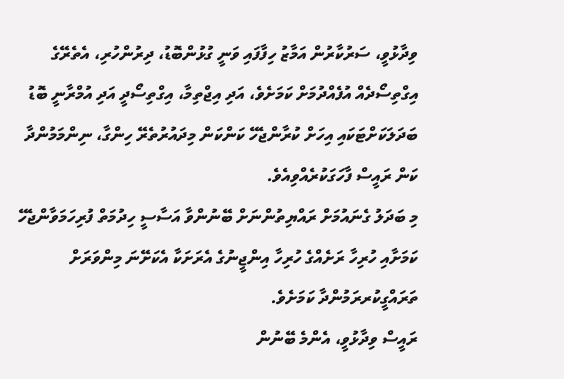ވިދާޅުވީ، ސަރުކާރުން އަމާޒު ހިފާފައި ވަނީ ގުޅުންބޮޑު، ދިރުންހުރި، އެތެރޭގެ އިގްތިސޯދެއް އުފެއްދުމަށް ކަމަށެވެ، އަދި އިޖްތިމާ، އިގްތިސޯދީ އަދި އުމްރާނީ ބޮޑު ބަދަލަކަށްޓަކައި އިހަށް ކުރާންޖެހޭ ކަންކަން މިދައުރުތެރޭ ހިންގާ، ނިންމަމުންދާ ކަން ރައީސް ފާހަގަކުރެއްވިއެވެ.
މި ބަދަލު ގެނައުމަށް ރައްޔިތުންނަށް ބޭނުންވާ އަސާސީ ހިދުމަތް ފުރިހަމަވާންޖެހޭ ކަމަށާއި ހުރިހާ ރަށެއްގެ ހުރިހާ އިންޖީނުގެ އެރަށަކާ އެކަށޭނަ މިންވަރަށް ތަރައްގީކުރރަމުންދާ ކަމަށެވެ.
ރައީސް ވިދާޅުވީ، އެންމެ ބޭނުން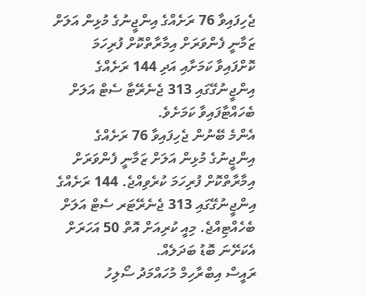ޖެހިފައިވާ 76 ރަށެއްގެ އިންޖީނުގެ މުޅިން އަލަށް ޒަމާނީ ފެންވަރަށް އިމާރާތްކޮށް ފުރިހަމަ ކޮށްފައިވާ ކަމަށާއި އަދި 144 ރަށެއްގެ އިންޖީނުގޭގައި 313 ޖެނެރޭޓާ ސެޓް އަލަށް ބެހައްޓާފައިވާ ކަމަށެވެ.
އެންމެ ބޭނުން ޖެހިފައިވާ 76 ރަށެއްގެ އިންޖީނުގެ މުޅިން އަލަށް ޒަމާނީ ފެންވަރަށް އިމާރާތްކޮށް ފުރިހަމަ ކުރެވިއްޖެ. 144 ރަށެއްގެ އިންޖީނުގޭގައި 313 ޖެނެރޭޓަރ ސެޓް އަލަށް ބެހެއްޓިއްޖެ. މިއީ ކުރިއަށް އޮތް 50 އަހަރަށް އެކަށޭނަ ބޮޑު ބަދަލެއް.
ރައީސް އިބްރާހިމް މުހައްމަދު ސޯލިހު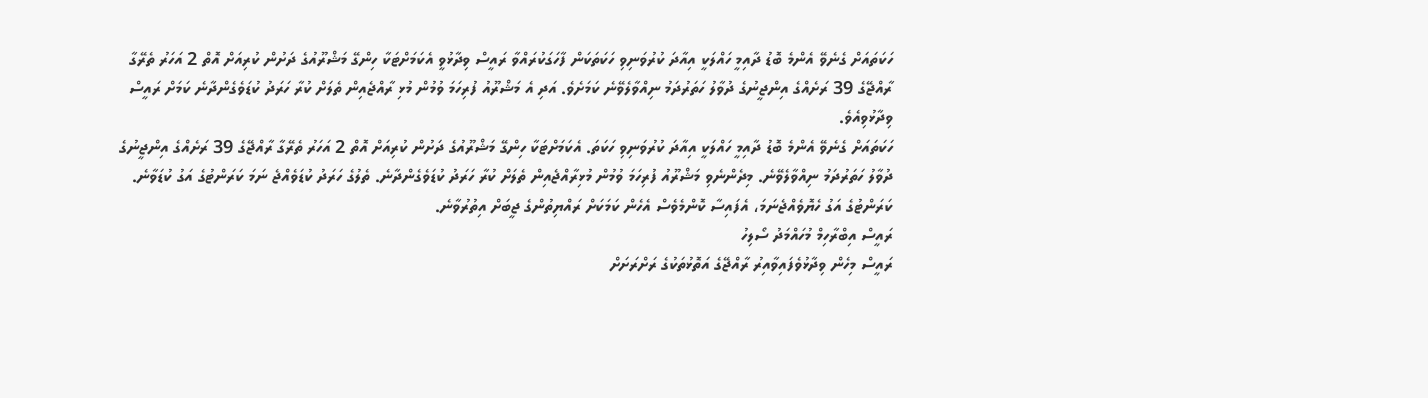ހަކަތައަށް ގެނެވޭ އެންމެ ބޮޑު ދާއިމީ ހައްލަކީ އިއާދަ ކުރުވަނިވި ހަކަތަކަން ފާހަގަކުރައްވާ ރައީސް ވިދާޅުވީ އެކަމަށްޓަކާ ހިންގޭ މަޝްރޫއުގެ ދަށުން ކުރިއަށް އޮތް 2 އަހަރު ތެރޭގާ ރާއްޖޭގެ 39 ރަށެއްގެ އިންޖީނުގެ ދުވާލު ހަތަރުދަމު ނިއްވާލެވޭނެ ކަމަށެވެ. އަދި އެ މަޝްރޫއު ފުރިހަމަ ވުމުން މުޅި ރާއްޖެއިން ތެލަށް ކުރާ ހަރަދު ކުޑަވެގެންދާނެ ކަމަށް ރައީސް ވިދާޅުވިއެވެ.
ހަކަތައަށް ގެނެވޭ އެންމެ ބޮޑު ދާއިމީ ހައްލަކީ އިއާދަ ކުރުވަނިވި ހަކަތަ. އެކަމަށްޓަކާ ހިންގޭ މަޝްރޫއުގެ ދަށުން ކުރިއަށް އޮތް 2 އަހަރު ތެރޭގާ ރާއްޖޭގެ 39 ރަށެއްގެ އިންޖީނުގެ ދުވާލު ހަތަރުދަމު ނިއްވާލެވޭނެ. މިދެންނެވި މަޝްރޫއު ފުރިހަމަ ވުމުން މުޅިރާއްޖެއިން ތެލަށް ކުރާ ހަރަދު ކުޑަވެގެންދާނެ. ތެލުގެ ހަރަދު ކުޑަވެއްޖެ ނަމަ ކަރަންޓުގެ އަގު ކުޑަވާނެ. ކަރަންޓުގެ އަގު ހެޔޮވެއްޖެނަމަ، އެފައިސާ ކޮންމެވެސް އެހެން ކަމަކަށް ރައްޔިތުންގެ ޖީބަށް އިތުރުވާނެ.
ރައީސް އިބްރާހިމް މުހައްމަދު ސޯލިހު
ރައީސް މިހެން ވިދާޅުވެފައިވާއިރު ރާއްޖޭގެ އަތޮޅުތަކުގެ ރަށްރަށަށް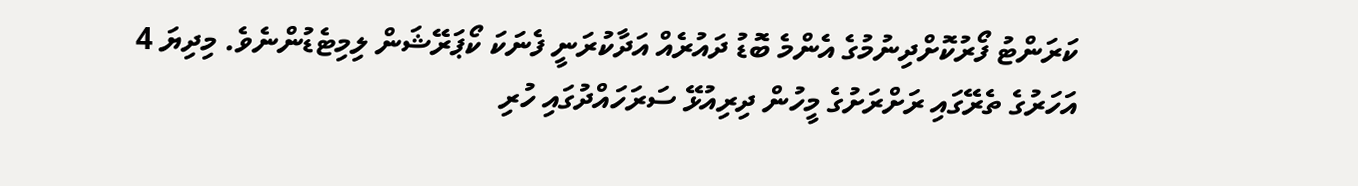ކަރަންޓު ފޯރުކޮށްދިނުމުގެ އެންމެ ބޮޑު ދައުރެއް އަދާކުރަނީ ފެނަކަ ކޯޕަރޭޝަން ލިމިޓެޑުންނެވެ. މިދިޔަ 4 އަހަރުގެ ތެރޭގައި ރަށްރަށުގެ މީހުން ދިރިއުޅޭ ސަރަހައްދުގައި ހުރި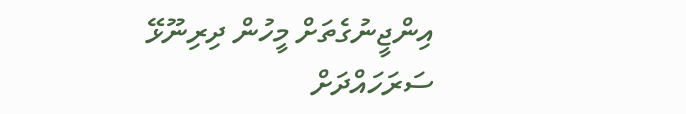އިންޖީނުގެތަށް މީހުން ދިރިނޫޅޭ ސަރަހައްދަށް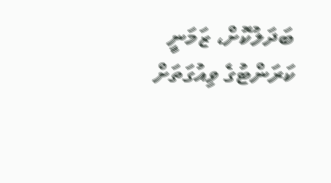ބަދަލުކޮށް، ޒަމަނީ ކަރަންޓުގެ ވިއުގަތަށް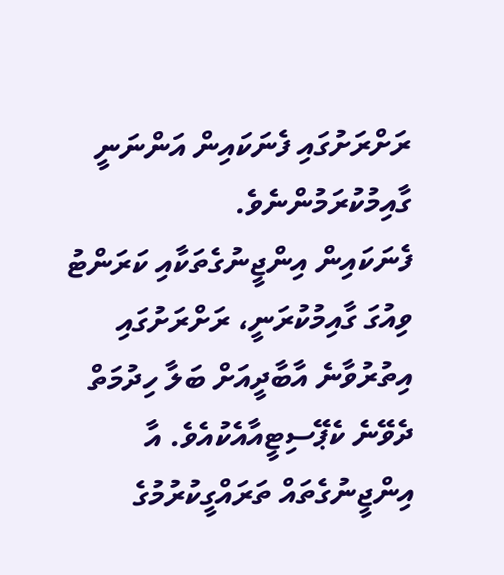ރަށްރަށުގައި ފެނަކައިން އަންނަނީ ގާއިމުކުރަމުންނެވެ.
ފެނަކައިން އިންޖީނުގެތަކާއި ކަރަންޓު ވިއުގަ ގާއިމުކުރަނީ، ރަށްރަށުގައި އިތުރުވާނެ އާބާދީއަށް ބަލާ ހިދުމަތް ދެވޭނެ ކެޕޭސިޓީއާއެކުއެވެ. އާ އިންޖީނުގެތައް ތަރައްގީކުރުމުގެ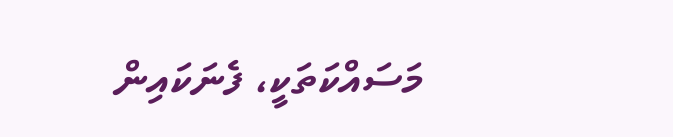މަސައްކަތަކީ، ފެނަކައިން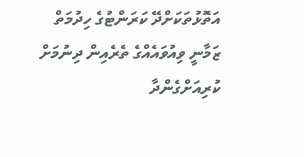އަތޮޅުތަކަށްދޭ ކަރަންޓުގެ ހިދުމަތް ޒަމާނީ ވިއުވައެއްގެ ތެރެއިން ދިނުމަށް ކުރިއަށްގެންދާ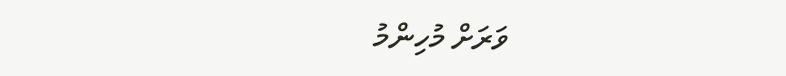ވަރަށް މުހިންމު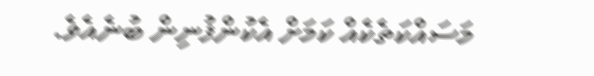މަސައްކަތެކެއް ކަމަށް އެކުންފުނިން ބުނެއެވެ.